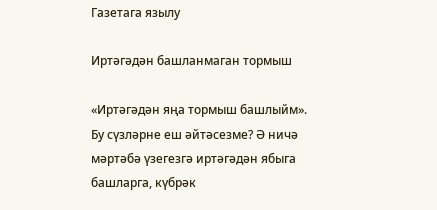Газетага язылу

Иртәгәдән башланмаган тормыш

«Иртәгәдән яңа тормыш башлыйм». Бу сүзләрне еш әйтәсезме? Ә ничә мәртәбә үзегезгә иртәгәдән ябыга башларга, күбрәк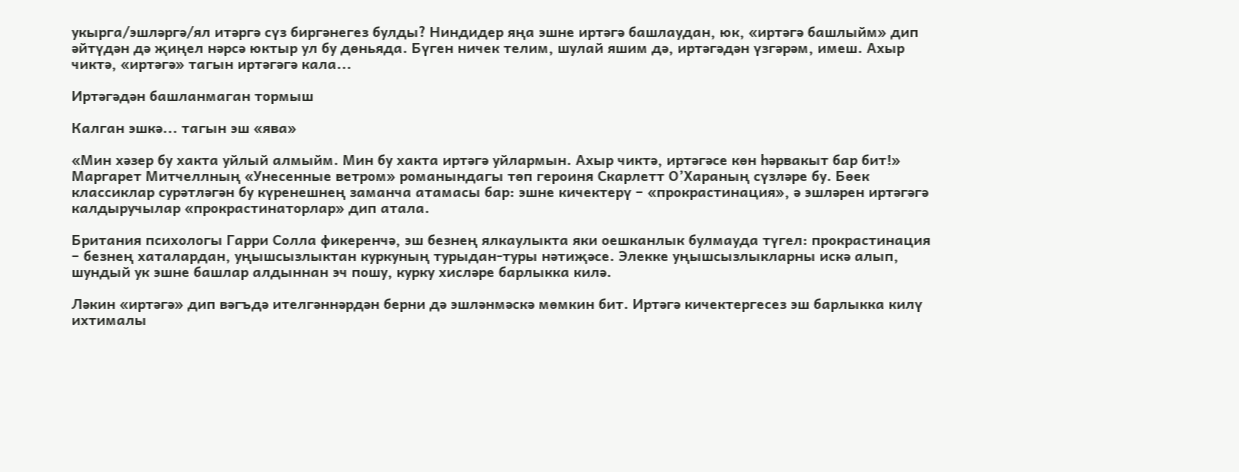укырга/эшләргә/ял итәргә сүз биргәнегез булды? Ниндидер яңа эшне иртәгә башлаудан, юк, «иртәгә башлыйм» дип әйтүдән дә җиңел нәрсә юктыр ул бу дөньяда. Бүген ничек телим, шулай яшим дә, иртәгәдән үзгәрәм, имеш. Ахыр чиктә, «иртәгә» тагын иртәгәгә кала...

Иртәгәдән башланмаган тормыш

Калган эшкә... тагын эш «ява»

«Мин хәзер бу хакта уйлый алмыйм. Мин бу хакта иртәгә уйлармын. Ахыр чиктә, иртәгәсе көн һәрвакыт бар бит!» Маргарет Митчеллның «Унесенные ветром» романындагы төп героиня Скарлетт О’Хараның сүзләре бу. Бөек классиклар сурәтләгән бу күренешнең заманча атамасы бар: эшне кичектерү – «прокрастинация», ә эшләрен иртәгәгә калдыручылар «прокрастинаторлар» дип атала.

Британия психологы Гарри Солла фикеренчә, эш безнең ялкаулыкта яки оешканлык булмауда түгел: прокрастинация – безнең хаталардан, уңышсызлыктан куркуның турыдан-туры нәтиҗәсе. Элекке уңышсызлыкларны искә алып, шундый ук эшне башлар алдыннан эч пошу, курку хисләре барлыкка килә.

Ләкин «иртәгә» дип вәгъдә ителгәннәрдән берни дә эшләнмәскә мөмкин бит. Иртәгә кичектергесез эш барлыкка килү ихтималы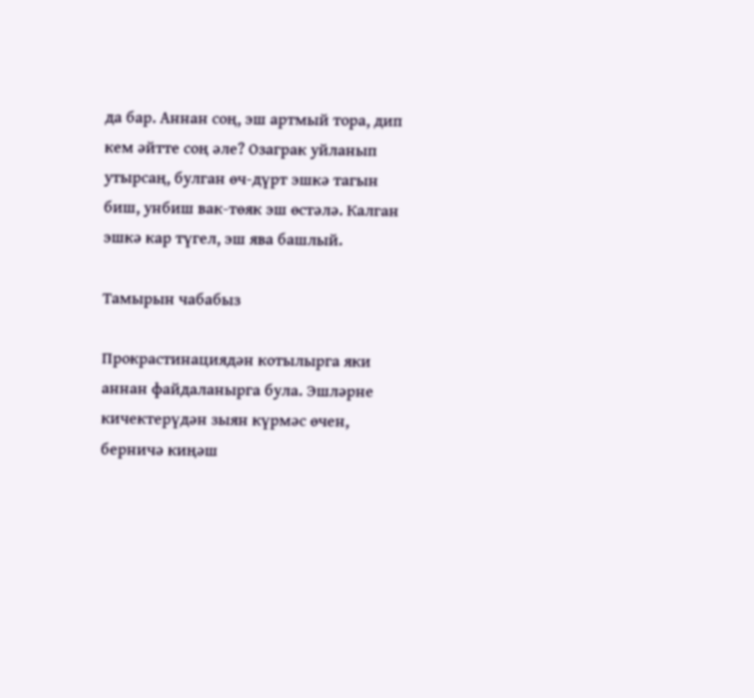да бар. Аннан соң, эш артмый тора, дип кем әйтте соң әле? Озаграк уйланып утырсаң, булган өч-дүрт эшкә тагын биш, унбиш вак-төяк эш өстәлә. Калган эшкә кар түгел, эш ява башлый.

Тамырын чабабыз

Прокрастинациядән котылырга яки аннан файдаланырга була. Эшләрне кичектерүдән зыян күрмәс өчен, берничә киңәш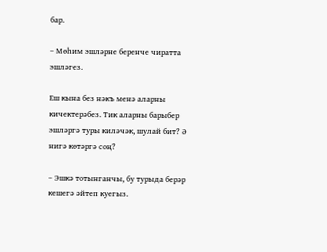бар.

– Мөһим эшләрне беренче чиратта эшләгез.

Еш кына без нәкъ менә аларны кичектерәбез. Тик аларны барыбер эшләргә туры киләчәк, шулай бит? Ә нигә көтәргә соң?

– Эшкә тотынганчы, бу турыда берәр кешегә әйтеп куегыз.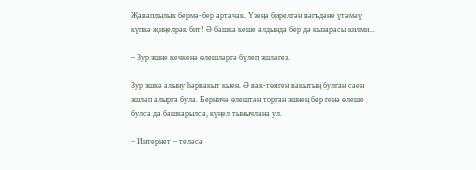Җаваплылык бермә-бер артачак. Үзеңә бирелгән вәгъдәне үтәмәү күпкә җиңелрәк бит! Ә башка кеше алдында бер дә кызарасы килми...

– Зур эшне кечкенә өлешләргә бүлеп эшләгез.

Зур эшкә алыну һәрвакыт кыен. Ә вак-төяген вакытың булган саен эшләп алырга була. Берничә өлештән торган эшнең бер генә өлеше булса да башкарылса, күңел тынычлана ул.

– Интернет – теләсә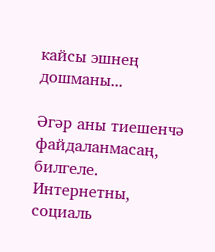кайсы эшнең дошманы...

Әгәр аны тиешенчә файдаланмасаң, билгеле. Интернетны, социаль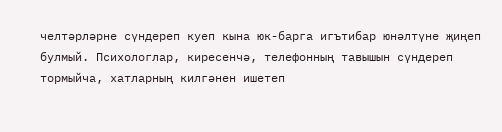челтәрләрне сүндереп куеп кына юк-барга игътибар юнәлтүне җиңеп булмый. Психологлар, киресенчә, телефонның тавышын сүндереп тормыйча, хатларның килгәнен ишетеп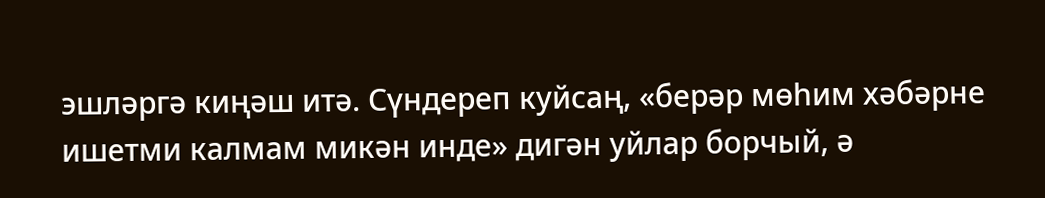эшләргә киңәш итә. Сүндереп куйсаң, «берәр мөһим хәбәрне ишетми калмам микән инде» дигән уйлар борчый, ә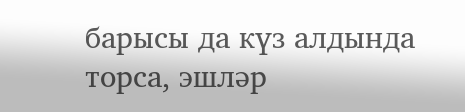барысы да күз алдында торса, эшләр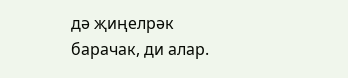дә җиңелрәк барачак, ди алар.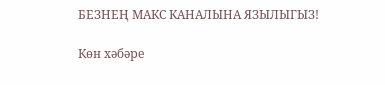БЕЗНЕҢ МАКС КАНАЛЫНА ЯЗЫЛЫГЫЗ!

Көн хәбәре